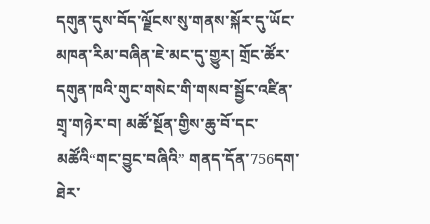དགུན་དུས་བོད་ལྗོངས་སུ་གནས་སྐོར་དུ་ཡོང་མཁན་རིམ་བཞིན་ཇེ་མང་དུ་གྱུར། གྲོང་ཚོར་དགུན་ཁའི་གུང་གསེང་གི་གསབ་སྦྱོང་འཛིན་གྲྭ་གཉེར་བ། མཚོ་སྔོན་གྱིས་ཆུ་བོ་དང་མཚོའི“གང་བྱུང་བཞིའི” གནད་དོན་756དག་ཐེར་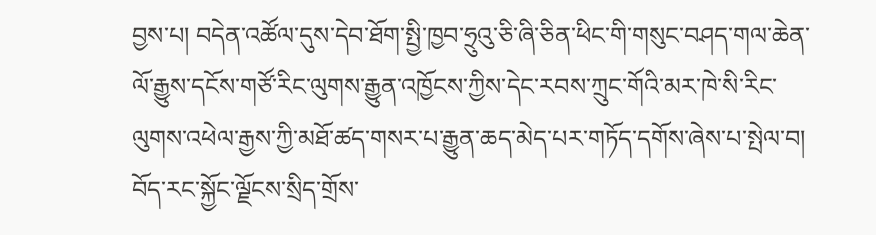བྱས་པ། བདེན་འཚོལ་དུས་དེབ་ཐོག་སྤྱི་ཁྱབ་ཧྲུའུ་ཅི་ཞི་ཅིན་ཕིང་གི་གསུང་བཤད་གལ་ཆེན་ལོ་རྒྱུས་དངོས་གཙོ་རིང་ལུགས་རྒྱུན་འཁྱོངས་ཀྱིས་དེང་རབས་ཀྲུང་གོའི་མར་ཁེ་སི་རིང་ལུགས་འཕེལ་རྒྱས་ཀྱི་མཐོ་ཚད་གསར་པ་རྒྱུན་ཆད་མེད་པར་གཏོད་དགོས་ཞེས་པ་སྤེལ་བ། བོད་རང་སྐྱོང་ལྗོངས་སྲིད་གྲོས་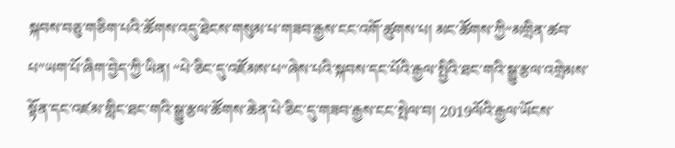སྐབས་བཅུ་གཅིག་པའི་ཚོགས་འདུ་ཐེངས་གསུམ་པ་གཟབ་རྒྱས་ངང་འགོ་ཚུགས་པ། མང་ཚོགས་ཀྱི“མགྲིན་ཚབ་པ”ཡག་པོ་ཞིག་བྱེད་ཀྱི་ཡིན། “པེ་ཅིང་དུ་འཛོམས་པ”ཞེས་པའི་སྐབས་དང་པོའི་རྒྱལ་སྤྱིའི་ཐང་གའི་སྒྱུ་རྩལ་འགྲེམས་སྟོན་དང་འཛམ་གླིང་ཐང་གའི་སྒྱུ་རྩལ་ཚོགས་ཆེན་པེ་ཅིང་དུ་གཟབ་རྒྱས་ངང་སྤེལ་བ། 2019ལོའི་རྒྱལ་ཡོངས་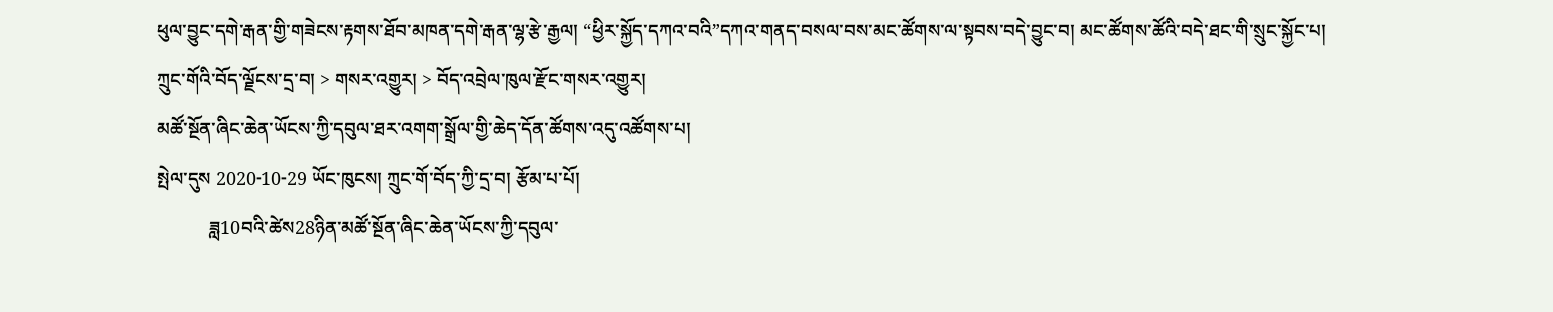ཕུལ་བྱུང་དགེ་རྒན་གྱི་གཟེངས་རྟགས་ཐོབ་མཁན་དགེ་རྒན་ལྷ་རྩེ་རྒྱལ། “ཕྱིར་སྐྱོད་དཀའ་བའི”དཀའ་གནད་བསལ་བས་མང་ཚོགས་ལ་སྟབས་བདེ་བྱུང་བ། མང་ཚོགས་ཚོའི་བདེ་ཐང་གི་སྲུང་སྐྱོང་པ།
ཀྲུང་གོའི་བོད་ལྗོངས་དྲ་བ། > གསར་འགྱུར། > བོད་འབྲེལ་ཁུལ་རྫོང་གསར་འགྱུར།
མཚོ་སྔོན་ཞིང་ཆེན་ཡོངས་ཀྱི་དབུལ་ཐར་འགག་སྒྲོལ་གྱི་ཆེད་དོན་ཚོགས་འདུ་འཚོགས་པ།
སྤེལ་དུས 2020-10-29 ཡོང་ཁུངས། ཀྲུང་གོ་བོད་ཀྱི་དྲ་བ། རྩོམ་པ་པོ།
           ཟླ10བའི་ཚེས28ཉིན་མཚོ་སྔོན་ཞིང་ཆེན་ཡོངས་ཀྱི་དབུལ་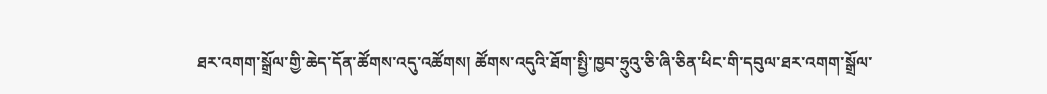ཐར་འགག་སྒྲོལ་གྱི་ཆེད་དོན་ཚོགས་འདུ་འཚོགས། ཚོགས་འདུའི་ཐོག་སྤྱི་ཁྱབ་ཧྲུའུ་ཅི་ཞི་ཅིན་ཕིང་གི་དབུལ་ཐར་འགག་སྒྲོལ་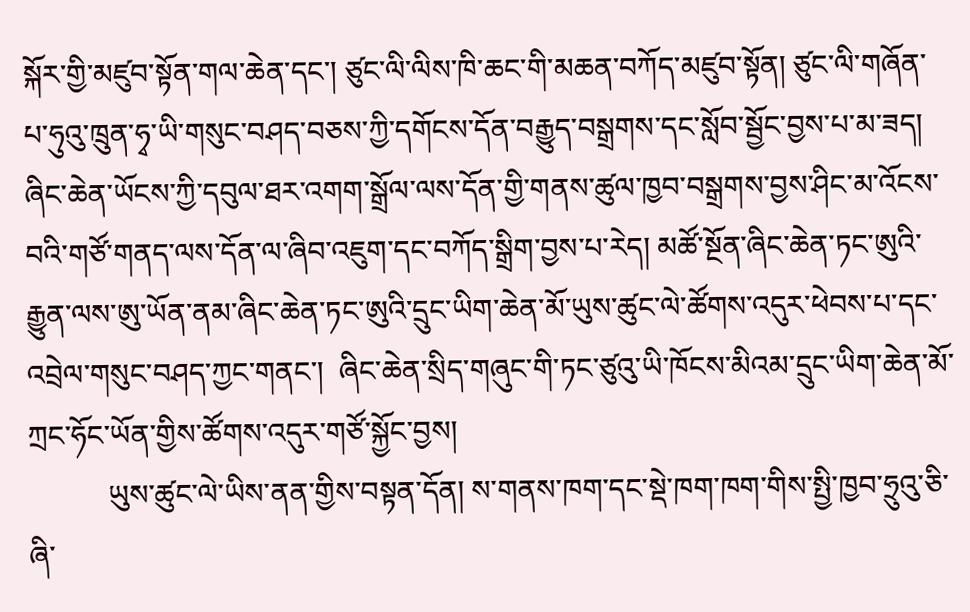སྐོར་གྱི་མཛུབ་སྟོན་གལ་ཆེན་དང་། ཙུང་ལི་ལིས་ཁི་ཆང་གི་མཆན་བཀོད་མཛུབ་སྟོན། ཙུང་ལི་གཞོན་པ་ཧུའུ་ཁྲུན་ཧྭ་ཡི་གསུང་བཤད་བཅས་ཀྱི་དགོངས་དོན་བརྒྱུད་བསྒྲགས་དང་སློབ་སྦྱོང་བྱས་པ་མ་ཟད། ཞིང་ཆེན་ཡོངས་ཀྱི་དབུལ་ཐར་འགག་སྒྲོལ་ལས་དོན་གྱི་གནས་ཚུལ་ཁྱབ་བསྒྲགས་བྱས་ཤིང་མ་འོངས་བའི་གཙོ་གནད་ལས་དོན་ལ་ཞིབ་འཇུག་དང་བཀོད་སྒྲིག་བྱས་པ་རེད། མཚོ་སྔོན་ཞིང་ཆེན་ཏང་ཨུའི་རྒྱུན་ལས་ཨུ་ཡོན་ནམ་ཞིང་ཆེན་ཏང་ཨུའི་དྲུང་ཡིག་ཆེན་མོ་ཡུས་ཚུང་ལེ་ཚོགས་འདུར་ཕེབས་པ་དང་འབྲེལ་གསུང་བཤད་ཀྱང་གནང་།  ཞིང་ཆེན་སྲིད་གཞུང་གི་ཏང་ཙུའུ་ཡི་ཁོངས་མིའམ་དྲུང་ཡིག་ཆེན་མོ་ཀྲང་ཧོང་ཡོན་གྱིས་ཚོགས་འདུར་གཙོ་སྐྱོང་བྱས།
           ཡུས་ཚུང་ལེ་ཡིས་ནན་གྱིས་བསྟན་དོན། ས་གནས་ཁག་དང་སྡེ་ཁག་ཁག་གིས་སྤྱི་ཁྱབ་ཧྲུའུ་ཅི་ཞི་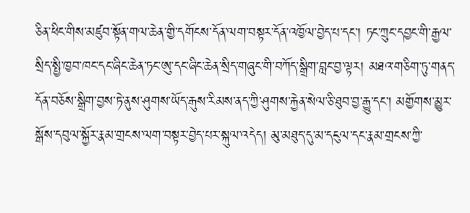ཅིན་ཕིང་གིས་མཛུབ་སྟོན་གལ་ཆེན་གྱི་དགོངས་དོན་ལག་བསྟར་དོན་འཁྱོལ་བྱེད་པ་དང་། ཏང་ཀྲུང་དབྱང་གི་རྒྱལ་སྲིད་སྤྱི་ཁྱབ་ཁང་དང་ཞིང་ཆེན་ཏང་ཨུ་དང་ཞིང་ཆེན་སྲིད་གཞུང་གི་བཀོད་སྒྲིག་བླང་བྱ་ལྟར། མཐའ་གཅིག་ཏུ་གནད་དོན་བཅོས་སྒྲིག་བྱས་ཏེ་ནུས་ཤུགས་ཡོད་རྒུས་རིམས་ནད་ཀྱི་ཤུགས་རྐྱེན་སེལ་ཅི་ཐུབ་བྱ་རྒྱུ་དང་། མགྱོགས་མྱུར་སྒོས་དབུལ་སྐྱོར་རྣམ་གྲངས་ལག་བསྟར་བྱེད་པར་སྐུལ་འདེད། མུ་མཐུད་དུ་མ་དངུལ་དང་རྣམ་གྲངས་ཀྱི་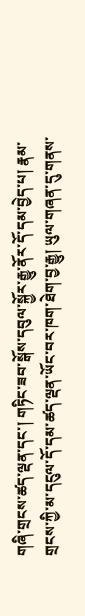གཞི་གྲངས་ཚད་ལྡན་དང་། གཏིང་ཟབ་སྒོས་དབུལ་སྐྱོར་རྒྱུ་ནོར་དོ་དམ་བྱེད་པ། རྣམ་གྲངས་ཀྱི་མ་དངུལ་དོ་དམ་ཚད་ལྡན་ཡོང་བར་ཁག་ཐེག་བྱ་རྒྱུ། ཡུལ་གཞན་དུ་གནས་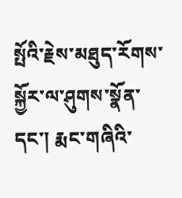སྤོའི་རྗེས་མཐུད་རོགས་སྐྱོར་ལ་ཤུགས་སྣོན་དང་། རྨང་གཞིའི་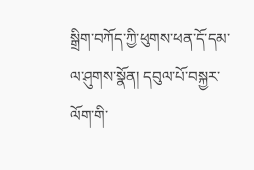སྒྲིག་བཀོད་ཀྱི་ཕུགས་ཕན་དོ་དམ་ལ་ཤུགས་སྣོན། དབུལ་པོ་བསྐྱར་ལོག་གི་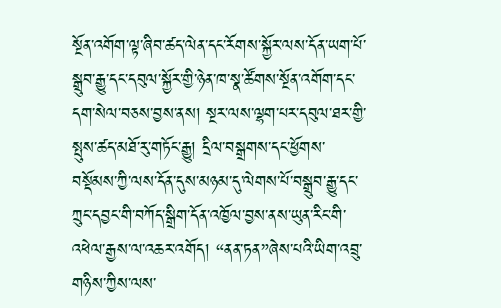སྔོན་འགོག་ལྟ་ཞིབ་ཚད་ལེན་དང་རོགས་སྐྱོར་ལས་དོན་ཡག་པོ་སྒྲུབ་རྒྱུ་དང་དབུལ་སྐྱོར་གྱི་ཉེན་ཁ་སྣ་ཚོགས་སྔོན་འགོག་དང་དག་སེལ་བཅས་བྱས་ནས། སྔར་ལས་ལྷག་པར་དབུལ་ཐར་གྱི་སྤུས་ཚད་མཐོ་རུ་གཏོང་རྒྱུ། དྲིལ་བསྒྲགས་དང་ཕྱོགས་བསྡོམས་ཀྱི་ལས་དོན་དུས་མཉམ་དུ་ལེགས་པོ་བསྒྲུབ་རྒྱུ་དང་ཀྲུང་དབྱང་གི་བཀོད་སྒྲིག་དོན་འཁྱོལ་བྱས་ནས་ཡུན་རིང་གི་འཕེལ་རྒྱས་ལ་འཆར་འགོད། “ནན་ཏན”ཞེས་པའི་ཡིག་འབྲུ་གཉིས་ཀྱིས་ལས་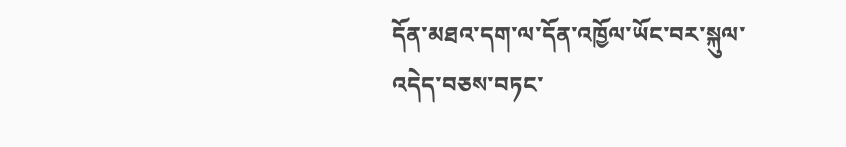དོན་མཐའ་དག་ལ་དོན་འཁྱོལ་ཡོང་བར་སྐུལ་འདེད་བཅས་བཏང་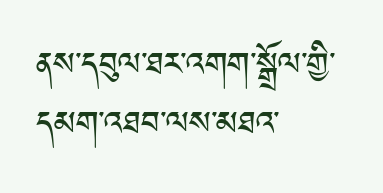ནས་དབུལ་ཐར་འགག་སྒྲོལ་གྱི་དམག་འཐབ་ལས་མཐའ་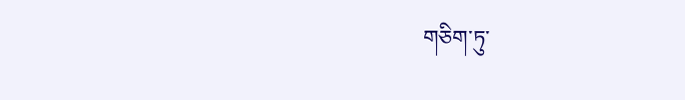གཅིག་ཏུ་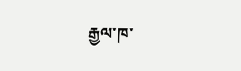རྒྱལ་ཁ་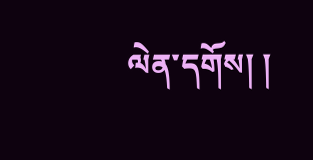ལེན་དགོས། །